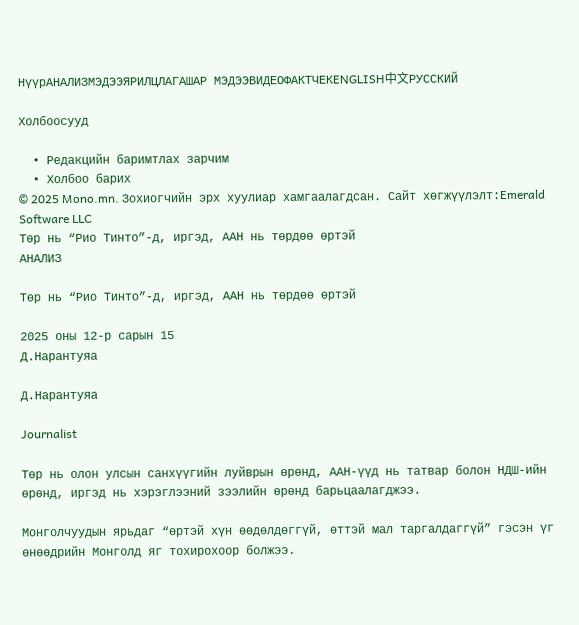НүүрАНАЛИЗМЭДЭЭЯРИЛЦЛАГАШАР МЭДЭЭВИДЕОФАКТЧЕКENGLISH中文РУССКИЙ

Холбоосууд

  • Редакцийн баримтлах зарчим
  • Холбоо барих
© 2025 Mono.mn. Зохиогчийн эрх хуулиар хамгаалагдсан. Сайт хөгжүүлэлт:Emerald Software LLC
Төр нь “Рио Тинто”-д, иргэд, ААН нь төрдөө өртэй
АНАЛИЗ

Төр нь “Рио Тинто”-д, иргэд, ААН нь төрдөө өртэй

2025 оны 12-р сарын 15
Д.Нарантуяа

Д.Нарантуяа

Journalist

Төр нь олон улсын санхүүгийн луйврын өрөнд, ААН-үүд нь татвар болон НДШ-ийн өрөнд, иргэд нь хэрэглээний зээлийн өрөнд барьцаалагджээ.

Монголчуудын ярьдаг “өртэй хүн өөдөлдөггүй, өттэй мал таргалдаггүй” гэсэн үг өнөөдрийн Монголд яг тохирохоор болжээ.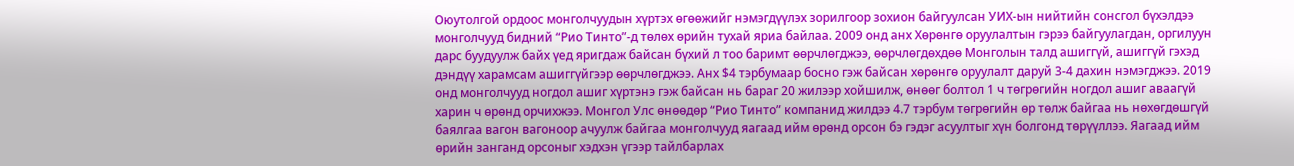Оюутолгой ордоос монголчуудын хүртэх өгөөжийг нэмэгдүүлэх зорилгоор зохион байгуулсан УИХ-ын нийтийн сонсгол бүхэлдээ монголчууд бидний “Рио Тинто”-д төлөх өрийн тухай яриа байлаа. 2009 онд анх Хөрөнгө оруулалтын гэрээ байгуулагдан, оргилуун дарс буудуулж байх үед яригдаж байсан бүхий л тоо баримт өөрчлөгджээ, өөрчлөгдөхдөө Монголын талд ашиггүй, ашиггүй гэхэд дэндүү харамсам ашиггүйгээр өөрчлөгджээ. Анх $4 тэрбумаар босно гэж байсан хөрөнгө оруулалт даруй 3-4 дахин нэмэгджээ. 2019 онд монголчууд ногдол ашиг хүртэнэ гэж байсан нь бараг 20 жилээр хойшилж, өнөөг болтол 1 ч төгрөгийн ногдол ашиг аваагүй харин ч өрөнд орчихжээ. Монгол Улс өнөөдөр “Рио Тинто” компанид жилдээ 4.7 тэрбум төгрөгийн өр төлж байгаа нь нөхөгдөшгүй баялгаа вагон вагоноор ачуулж байгаа монголчууд яагаад ийм өрөнд орсон бэ гэдэг асуултыг хүн болгонд төрүүллээ. Яагаад ийм өрийн занганд орсоныг хэдхэн үгээр тайлбарлах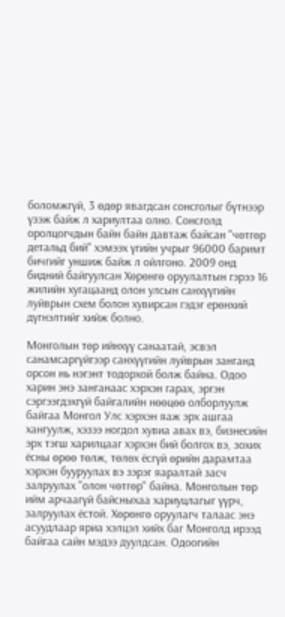боломжгүй, 3 өдөр явагдсан сонсголыг бүтнээр үзэж байж л хариултаа олно. Сонсголд оролцогчдын байн байн давтаж байсан "чөтгөр детальд бий" хэмээх үгийн учрыг 96000 баримт бичгийг уншиж байж л ойлгоно. 2009 онд бидний байгуулсан Хөрөнгө оруулалтын гэрээ 16 жилийн хугацаанд олон улсын санхүүгийн луйврын схем болон хувирсан гэдэг ерөнхий дүгнэлтийг хийж болно.

Монголын төр ийнхүү санаатай, эсвэл санамсаргүйгээр санхүүгийн луйврын занганд орсон нь нэгэнт тодорхой болж байна. Одоо харин энэ занганаас хэрхэн гарах, эргэн сэргээгдэхгүй байгалийн нөөцөө олборлуулж байгаа Монгол Улс хэрхэн яаж эрх ашгаа хангуулж, хэзээ ногдол хувиа авах вэ, бизнесийн эрх тэгш харилцааг хэрхэн бий болгох вэ, зохих ёсны өрөө төлж, төлөх ёсгүй өрийн дарамтаа хэрхэн бууруулах вэ зэрэг яаралтай засч залруулах "олон чөтгөр" байна. Монголын төр ийм арчаагүй байсныхаа хариуцлагыг үүрч, залруулах ёстой. Хөрөнгө оруулагч талаас энэ асуудлаар яриа хэлцэл хийх баг Монголд ирээд байгаа сайн мэдээ дуулдсан. Одоогийн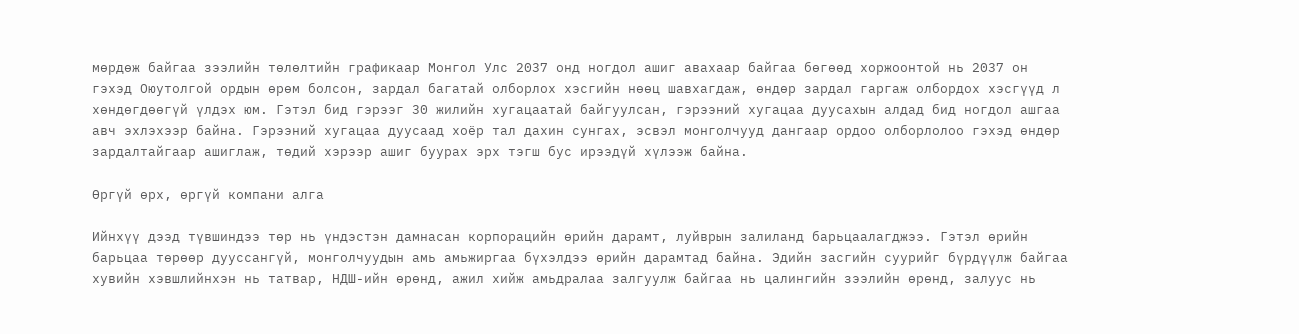мөрдөж байгаа зээлийн төлөлтийн графикаар Монгол Улс 2037 онд ногдол ашиг авахаар байгаа бөгөөд хоржоонтой нь 2037 он гэхэд Оюутолгой ордын өрөм болсон, зардал багатай олборлох хэсгийн нөөц шавхагдаж, өндөр зардал гаргаж олбордох хэсгүүд л хөндөгдөөгүй үлдэх юм. Гэтэл бид гэрээг 30 жилийн хугацаатай байгуулсан, гэрээний хугацаа дуусахын алдад бид ногдол ашгаа авч эхлэхээр байна. Гэрээний хугацаа дуусаад хоёр тал дахин сунгах, эсвэл монголчууд дангаар ордоо олборлолоо гэхэд өндөр зардалтайгаар ашиглаж, төдий хэрээр ашиг буурах эрх тэгш бус ирээдүй хүлээж байна.

Өргүй өрх, өргүй компани алга

Ийнхүү дээд түвшиндээ төр нь үндэстэн дамнасан корпорацийн өрийн дарамт, луйврын залиланд барьцаалагджээ. Гэтэл өрийн барьцаа төрөөр дууссангүй, монголчуудын амь амьжиргаа бүхэлдээ өрийн дарамтад байна. Эдийн засгийн суурийг бүрдүүлж байгаа хувийн хэвшлийнхэн нь татвар, НДШ-ийн өрөнд, ажил хийж амьдралаа залгуулж байгаа нь цалингийн зээлийн өрөнд, залуус нь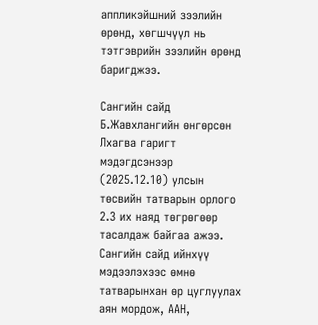аппликэйшний зээлийн өрөнд, хөгшчүүл нь тэтгэврийн зээлийн өрөнд баригджээ.

Сангийн сайд Б.Жавхлангийн өнгөрсөн Лхагва гаригт мэдэгдсэнээр (2025.12.10) улсын төсвийн татварын орлого 2.3 их наяд төгрөгөөр тасалдаж байгаа ажээ. Сангийн сайд ийнхүү мэдээлэхээс өмнө татварынхан өр цуглуулах аян мордож, ААН,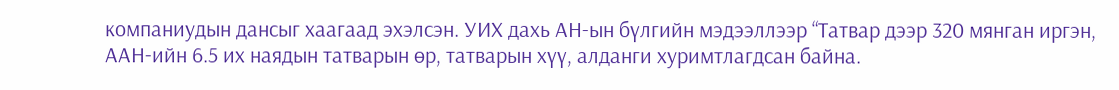компаниудын дансыг хаагаад эхэлсэн. УИХ дахь АН-ын бүлгийн мэдээллээр “Татвар дээр 320 мянган иргэн, ААН-ийн 6.5 их наядын татварын өр, татварын хүү, алданги хуримтлагдсан байна.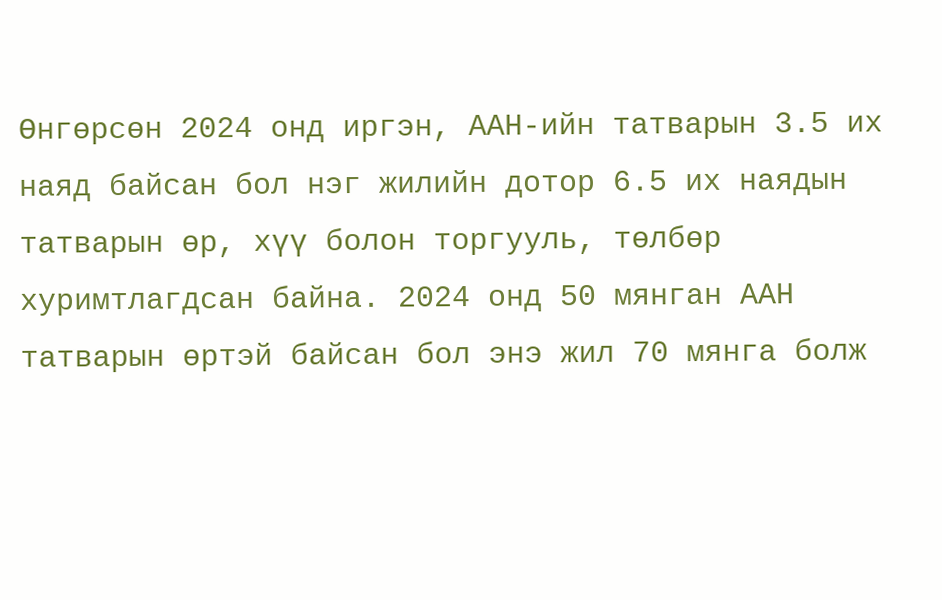Өнгөрсөн 2024 онд иргэн, ААН-ийн татварын 3.5 их наяд байсан бол нэг жилийн дотор 6.5 их наядын татварын өр, хүү болон торгууль, төлбөр хуримтлагдсан байна. 2024 онд 50 мянган ААН татварын өртэй байсан бол энэ жил 70 мянга болж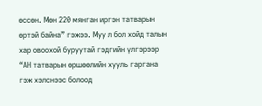өссөн. Мөн 220 мянган иргэн татварын өртэй байна” гэжээ. Муу л бол хойд талын хар овоохой буруутай гэдгийн үлгэрээр “АН татварын өршөөлийн хууль гаргана гэж хэлснээс болоод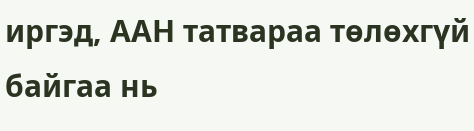иргэд, ААН татвараа төлөхгүй байгаа нь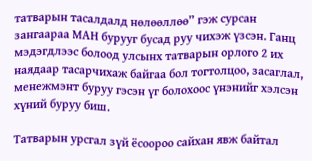татварын тасалдалд нөлөөллөө” гэж сурсан зангаараа МАН бурууг бусад руу чихэж үзсэн. Ганц мэдэгдлээс болоод улсынх татварын орлого 2 их наядаар тасарчихаж байгаа бол тогтолцоо, засаглал, менежмэнт буруу гэсэн үг болохоос үнэнийг хэлсэн хүний буруу биш.

Татварын урсгал зүй ёсоороо сайхан явж байтал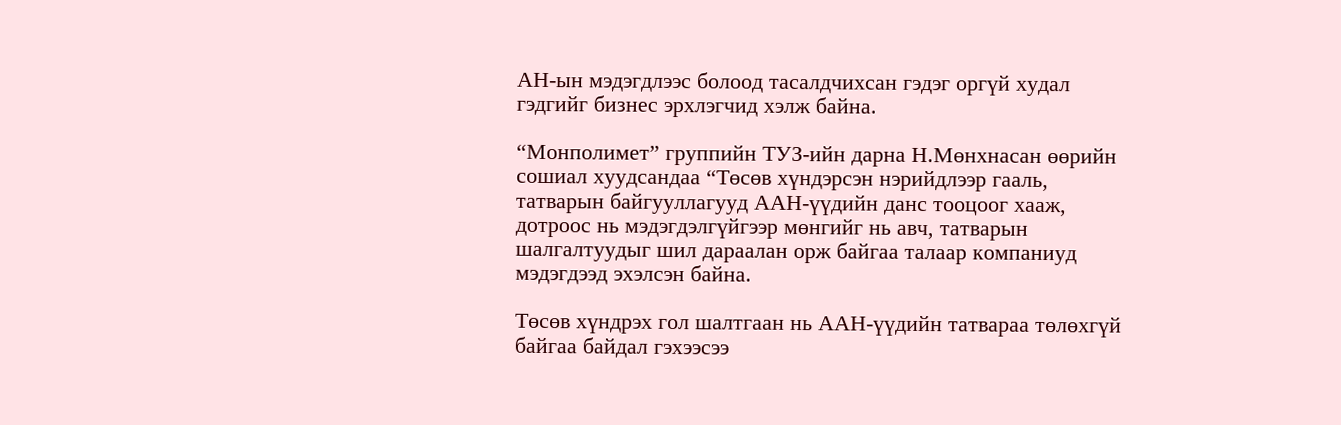АН-ын мэдэгдлээс болоод тасалдчихсан гэдэг оргүй худал гэдгийг бизнес эрхлэгчид хэлж байна.

“Монполимет” группийн ТУЗ-ийн дарна Н.Мөнхнасан өөрийн сошиал хуудсандаа “Төсөв хүндэрсэн нэрийдлээр гааль, татварын байгууллагууд ААН-үүдийн данс тооцоог хааж, дотроос нь мэдэгдэлгүйгээр мөнгийг нь авч, татварын шалгалтуудыг шил дараалан орж байгаа талаар компаниуд мэдэгдээд эхэлсэн байна.

Төсөв хүндрэх гол шалтгаан нь ААН-үүдийн татвараа төлөхгүй байгаа байдал гэхээсээ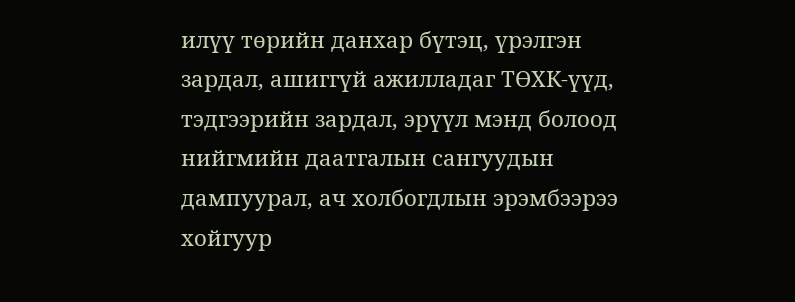илүү төрийн данхар бүтэц, үрэлгэн зардал, ашиггүй ажилладаг ТӨХК-үүд, тэдгээрийн зардал, эрүүл мэнд болоод нийгмийн даатгалын сангуудын дампуурал, ач холбогдлын эрэмбээрээ хойгуур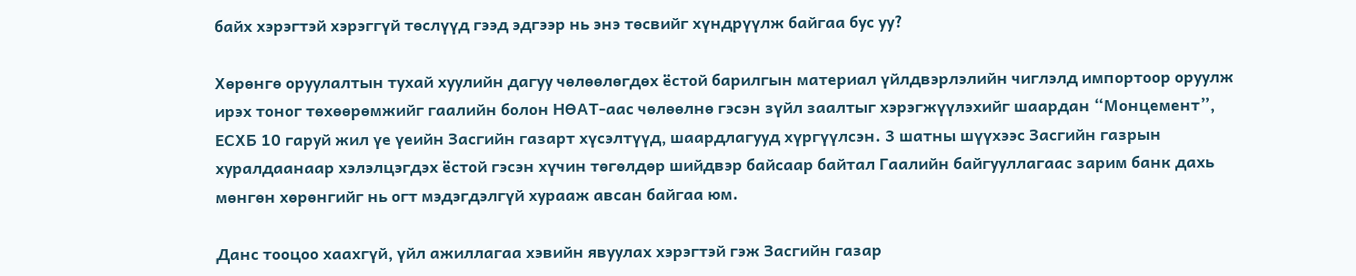байх хэрэгтэй хэрэггүй төслүүд гээд эдгээр нь энэ төсвийг хүндрүүлж байгаа бус уу?

Хөрөнгө оруулалтын тухай хуулийн дагуу чөлөөлөгдөх ёстой барилгын материал үйлдвэрлэлийн чиглэлд импортоор оруулж ирэх тоног төхөөрөмжийг гаалийн болон НӨАТ-аас чөлөөлнө гэсэн зүйл заалтыг хэрэгжүүлэхийг шаардан “Монцемент”, ЕСХБ 10 гаруй жил үе үеийн Засгийн газарт хүсэлтүүд, шаардлагууд хүргүүлсэн. 3 шатны шүүхээс Засгийн газрын хуралдаанаар хэлэлцэгдэх ёстой гэсэн хүчин төгөлдөр шийдвэр байсаар байтал Гаалийн байгууллагаас зарим банк дахь мөнгөн хөрөнгийг нь огт мэдэгдэлгүй хурааж авсан байгаа юм.

Данс тооцоо хаахгүй, үйл ажиллагаа хэвийн явуулах хэрэгтэй гэж Засгийн газар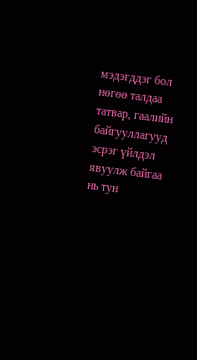мэдэгддэг бол нөгөө талдаа татвар, гаалийн байгууллагууд эсрэг үйлдэл явуулж байгаа нь тун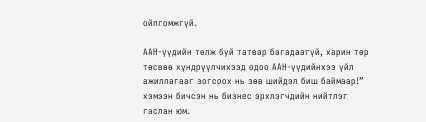ойлгомжгүй.

ААН-үүдийн төлж буй татвар багадаагүй, харин төр төсвөө хүндрүүлчихээд одоо ААН-үүдийнхээ үйл ажиллагааг зогсоох нь зөв шийдэл биш баймаар!” хэмээн бичсэн нь бизнес эрхлэгчдийн нийтлэг гаслан юм.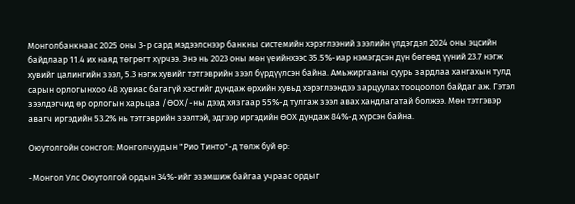Монголбанкнаас 2025 оны 3-р сард мэдээлснээр банкны системийн хэрэглээний зээлийн үлдэгдэл 2024 оны эцсийн байдлаар 11.4 их наяд төгрөгт хүрчээ. Энэ нь 2023 оны мөн үеийнхээс 35.5%-иар нэмэгдсэн дүн бөгөөд үүний 23.7 нэгж хувийг цалингийн зээл, 5.3 нэгж хувийг тэтгэврийн зээл бүрдүүлсэн байна. Амьжиргааны суурь зардлаа хангахын тулд сарын орлогынхоо 48 хувиас багагүй хэсгийг дундаж өрхийн хувьд хэрэглээндээ зарцуулах тооцоолол байдаг аж. Гэтэл зээлдэгчид өр орлогын харьцаа /ӨОХ/-ны дээд хязгаар 55%-д тулгаж зээл авах хандлагатай болжээ. Мөн тэтгэвэр авагч иргэдийн 53.2% нь тэтгэврийн зээлтэй, эдгээр иргэдийн ӨОХ дундаж 84%-д хүрсэн байна.

Оюутолгойн сонсгол: Монголчуудын "Рио Тинто"-д төлж буй өр:

-Монгол Улс Оюутолгой ордын 34%-ийг эзэмшиж байгаа учраас ордыг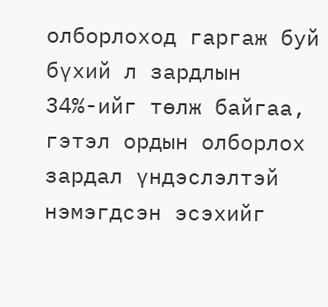олборлоход гаргаж буй бүхий л зардлын 34%-ийг төлж байгаа, гэтэл ордын олборлох зардал үндэслэлтэй нэмэгдсэн эсэхийг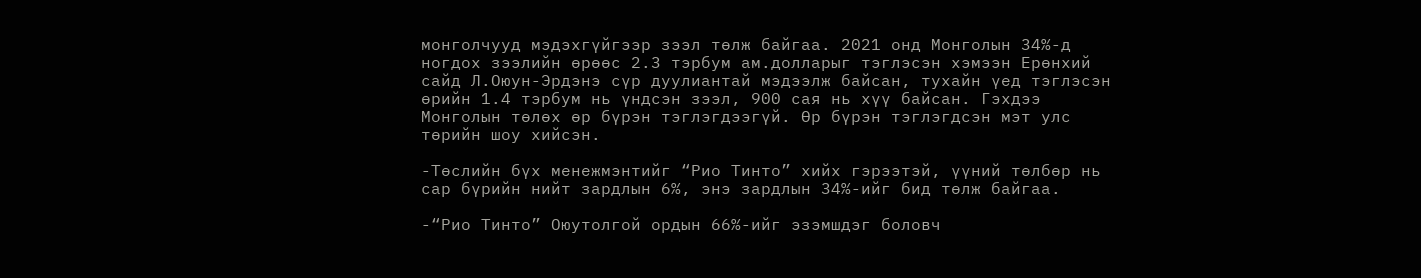монголчууд мэдэхгүйгээр зээл төлж байгаа. 2021 онд Монголын 34%-д ногдох зээлийн өрөөс 2.3 тэрбум ам.долларыг тэглэсэн хэмээн Ерөнхий сайд Л.Оюун-Эрдэнэ сүр дуулиантай мэдээлж байсан, тухайн үед тэглэсэн өрийн 1.4 тэрбум нь үндсэн зээл, 900 сая нь хүү байсан. Гэхдээ Монголын төлөх өр бүрэн тэглэгдээгүй. Өр бүрэн тэглэгдсэн мэт улс төрийн шоу хийсэн.

-Төслийн бүх менежмэнтийг “Рио Тинто” хийх гэрээтэй, үүний төлбөр нь сар бүрийн нийт зардлын 6%, энэ зардлын 34%-ийг бид төлж байгаа.

-“Рио Тинто” Оюутолгой ордын 66%-ийг эзэмшдэг боловч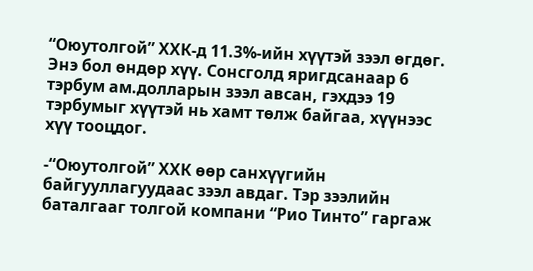“Оюутолгой” ХХК-д 11.3%-ийн хүүтэй зээл өгдөг. Энэ бол өндөр хүү. Сонсголд яригдсанаар 6 тэрбум ам.долларын зээл авсан, гэхдээ 19 тэрбумыг хүүтэй нь хамт төлж байгаа, хүүнээс хүү тооцдог.

-“Оюутолгой” ХХК өөр санхүүгийн байгууллагуудаас зээл авдаг. Тэр зээлийн баталгааг толгой компани “Рио Тинто” гаргаж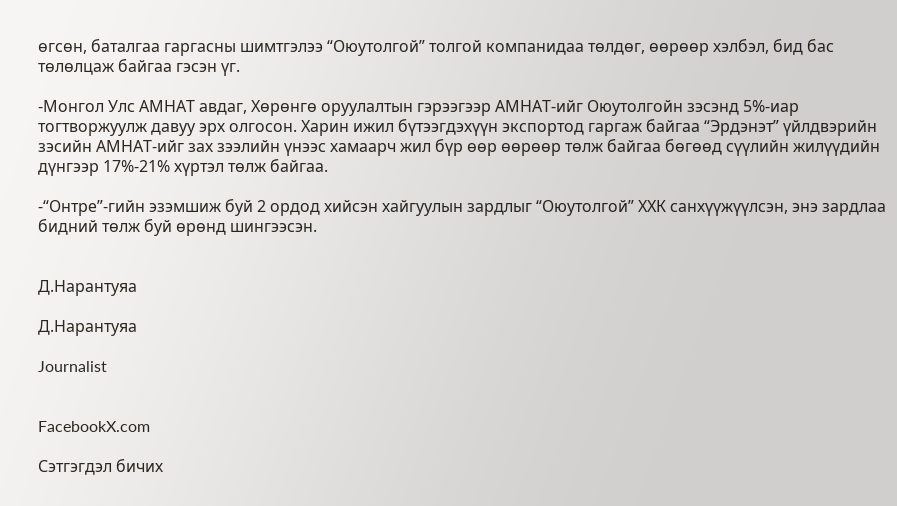өгсөн, баталгаа гаргасны шимтгэлээ “Оюутолгой” толгой компанидаа төлдөг, өөрөөр хэлбэл, бид бас төлөлцаж байгаа гэсэн үг.

-Монгол Улс АМНАТ авдаг, Хөрөнгө оруулалтын гэрээгээр АМНАТ-ийг Оюутолгойн зэсэнд 5%-иар тогтворжуулж давуу эрх олгосон. Харин ижил бүтээгдэхүүн экспортод гаргаж байгаа “Эрдэнэт” үйлдвэрийн зэсийн АМНАТ-ийг зах зээлийн үнээс хамаарч жил бүр өөр өөрөөр төлж байгаа бөгөөд сүүлийн жилүүдийн дүнгээр 17%-21% хүртэл төлж байгаа.

-“Онтре”-гийн эзэмшиж буй 2 ордод хийсэн хайгуулын зардлыг “Оюутолгой” ХХК санхүүжүүлсэн, энэ зардлаа бидний төлж буй өрөнд шингээсэн.


Д.Нарантуяа

Д.Нарантуяа

Journalist


FacebookX.com

Сэтгэгдэл бичих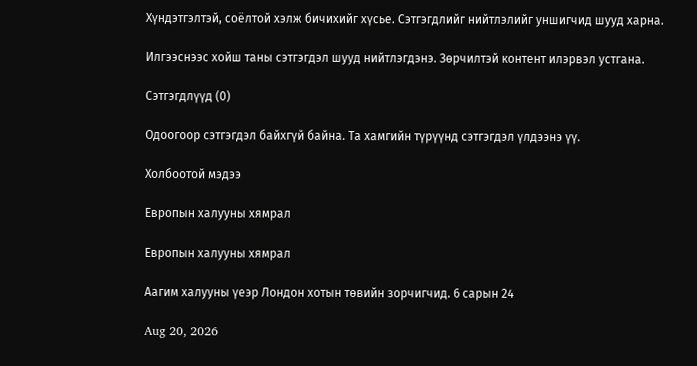Хүндэтгэлтэй, соёлтой хэлж бичихийг хүсье. Сэтгэгдлийг нийтлэлийг уншигчид шууд харна.

Илгээснээс хойш таны сэтгэгдэл шууд нийтлэгдэнэ. Зөрчилтэй контент илэрвэл устгана.

Сэтгэгдлүүд (0)

Одоогоор сэтгэгдэл байхгүй байна. Та хамгийн түрүүнд сэтгэгдэл үлдээнэ үү.

Холбоотой мэдээ

Европын халууны хямрал

Европын халууны хямрал

Аагим халууны үеэр Лондон хотын төвийн зорчигчид. 6 сарын 24

Aug 20, 2026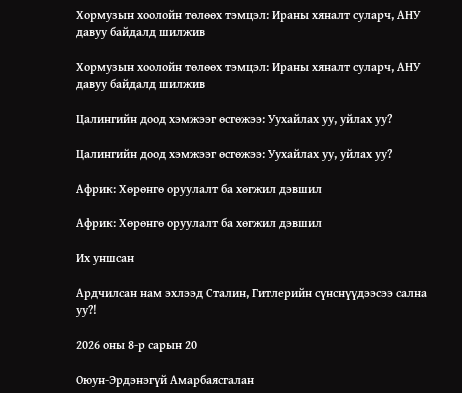Хормузын хоолойн төлөөх тэмцэл: Ираны хяналт суларч, АНУ давуу байдалд шилжив

Хормузын хоолойн төлөөх тэмцэл: Ираны хяналт суларч, АНУ давуу байдалд шилжив

Цалингийн доод хэмжээг өсгөжээ: Уухайлах уу, уйлах уу?

Цалингийн доод хэмжээг өсгөжээ: Уухайлах уу, уйлах уу?

Африк: Хөрөнгө оруулалт ба хөгжил дэвшил

Африк: Хөрөнгө оруулалт ба хөгжил дэвшил

Их уншсан

Ардчилсан нам эхлээд Сталин, Гитлерийн сүнснүүдээсээ сална уу?!

2026 оны 8-р сарын 20

Оюун-Эрдэнэгүй Амарбаясгалан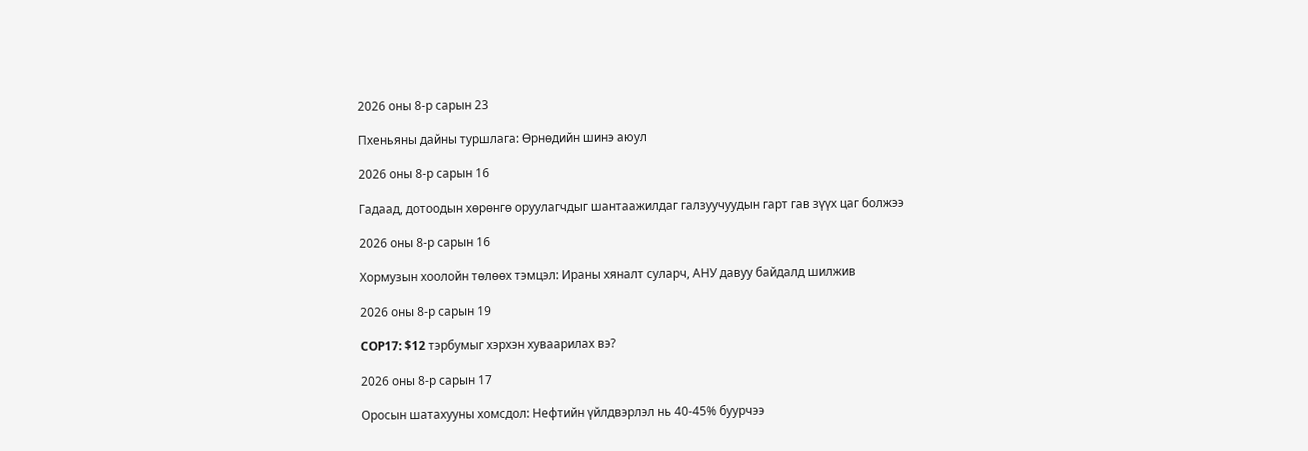2026 оны 8-р сарын 23

Пхеньяны дайны туршлага: Өрнөдийн шинэ аюул

2026 оны 8-р сарын 16

Гадаад, дотоодын хөрөнгө оруулагчдыг шантаажилдаг галзуучуудын гарт гав зүүх цаг болжээ

2026 оны 8-р сарын 16

Хормузын хоолойн төлөөх тэмцэл: Ираны хяналт суларч, АНУ давуу байдалд шилжив

2026 оны 8-р сарын 19

COP17: $12 тэрбумыг хэрхэн хуваарилах вэ?

2026 оны 8-р сарын 17

Оросын шатахууны хомсдол: Нефтийн үйлдвэрлэл нь 40-45% буурчээ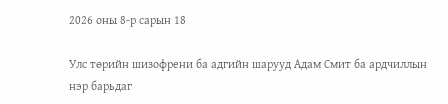2026 оны 8-р сарын 18

Улс төрийн шизофрени ба адгийн шарууд Адам Смит ба ардчиллын нэр барьдаг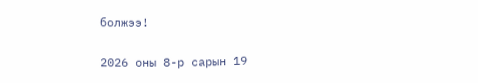болжээ!

2026 оны 8-р сарын 19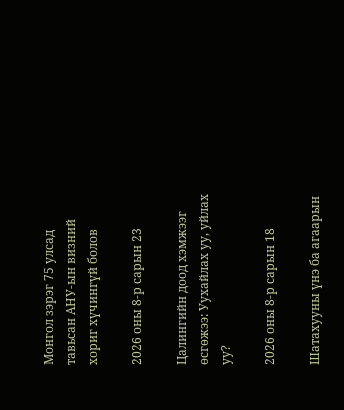Монгол зэрэг 75 улсад тавьсан АНУ-ын визний хориг хүчингүй болов

2026 оны 8-р сарын 23

Цалингийн доод хэмжээг өсгөжээ: Уухайлах уу, уйлах уу?

2026 оны 8-р сарын 18

Шатахууны үнэ ба агаарын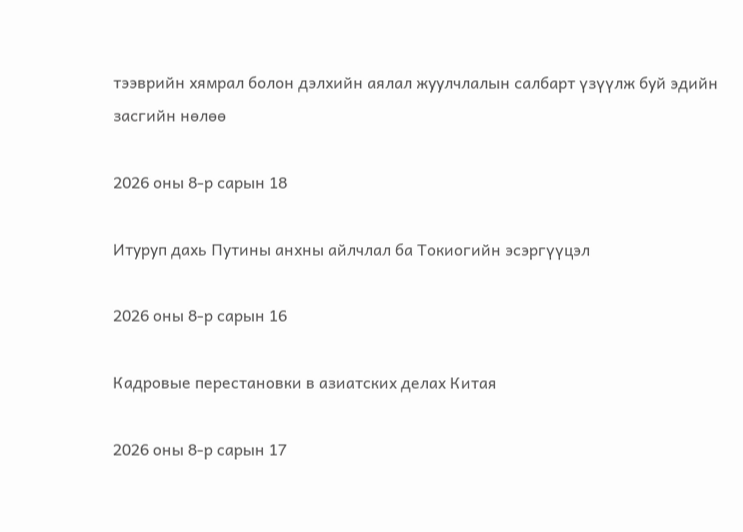тээврийн хямрал болон дэлхийн аялал жуулчлалын салбарт үзүүлж буй эдийн засгийн нөлөө

2026 оны 8-р сарын 18

Итуруп дахь Путины анхны айлчлал ба Токиогийн эсэргүүцэл

2026 оны 8-р сарын 16

Кадровые перестановки в азиатских делах Китая

2026 оны 8-р сарын 17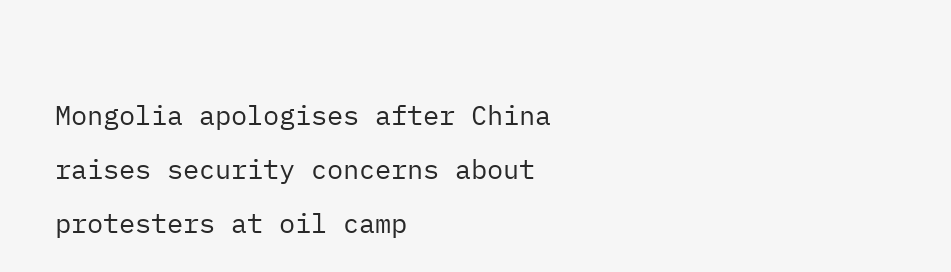Mongolia apologises after China raises security concerns about protesters at oil camp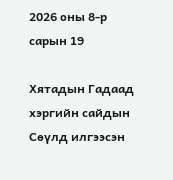2026 оны 8-р сарын 19

Хятадын Гадаад хэргийн сайдын Сөүлд илгээсэн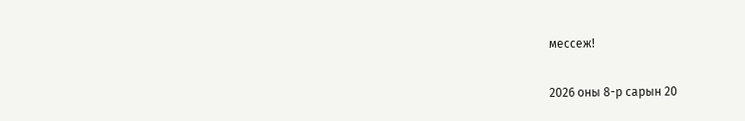мессеж!

2026 оны 8-р сарын 20